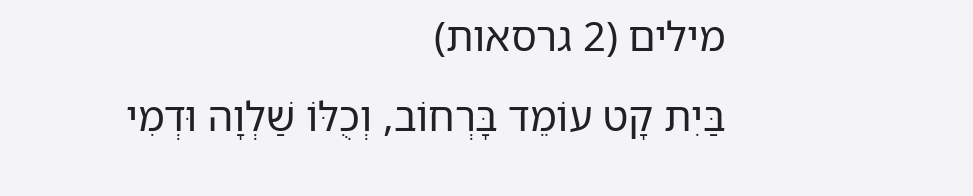מילים (2 גרסאות)
בַּיִת קָט עוֹמֵד בָּרְחוֹב, וְכֻלּוֹ שַׁלְוָה וּדְמִי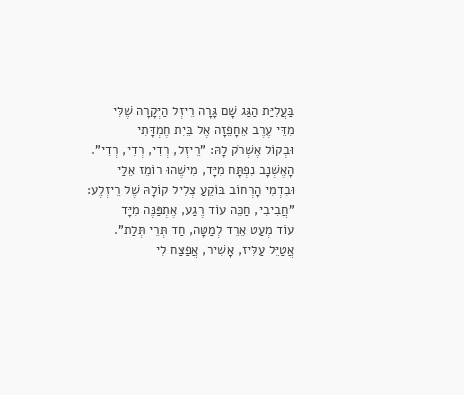בַּעֲלִיַּת הַגַּג שָׁם גָּרָה רֵיזְל הַיְּקָרָה שֶׁלִּי
מִדֵּי עֶרֶב אֵחָפֵזָה אֶל בֵּיִת חֶמְדָּתִי
וּבְקוֹל אֶשְׁרֹק לָהּ: "רֵיזְל, רְדִי, רְדִי, רְדִי".
הָאֶשְׁנָב נִפְתָּח מִיָּד, מִישֶׁהוּ רוֹמֵז אֵלַי
וּבִדְמִי הָרְחוֹב בּוֹקֵעַ צְלִיל קוֹלָהּ שֶׁל רֵיזְלֶע:
"חֲבִיבִי, חַכֵּה עוֹד רֶגַע, אֶתְפַּנֶּה מִיָּד
עוֹד מְעַט אֵרֵד לְמַטָּה, חַד תְּרֵי תְּלַת".
אֲטַיֵּל עַלִּיז, אָשִׁיר, אֲפַצַּח לִי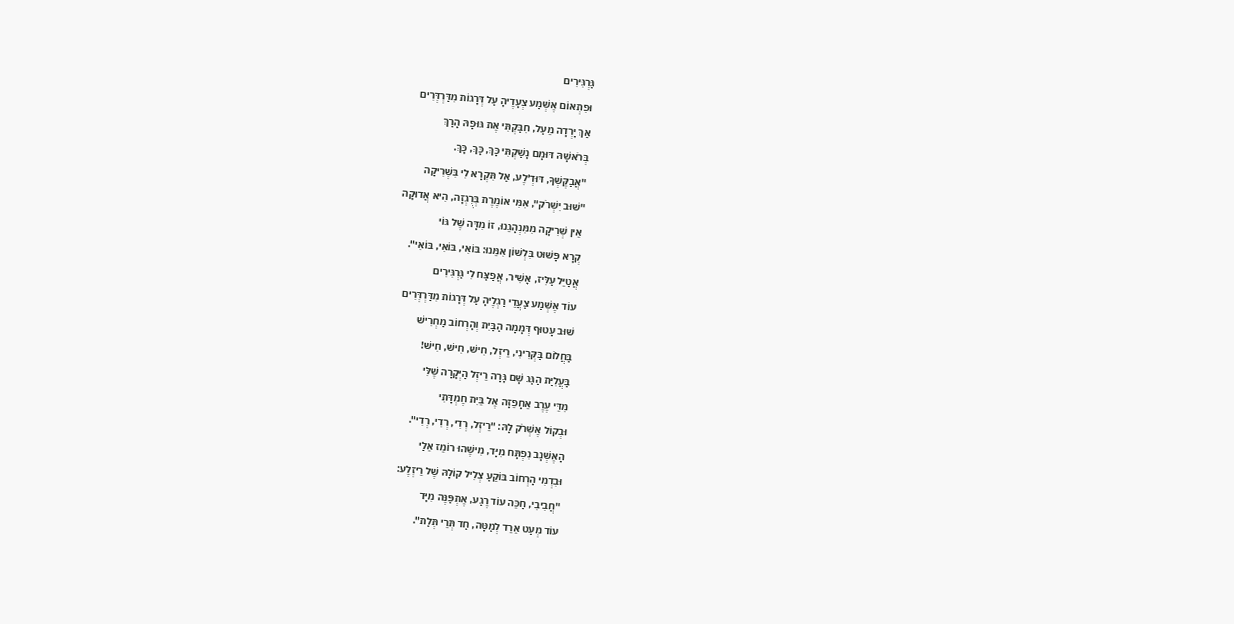גַּרְגִּירִים
וּפִתְאוֹם אֶשְׁמַע צְעָדֶיהָ עַל דְּרָגוֹת מִדַּרְדְּרִים
אַךְ יָרְדָה מֵעַל, חִבַּקְתִּי אֶת גּוּפָהּ הָרַךְ
בְּרֹאשָׁהּ דּוּמָם נָשַׁקְתִּי כָּךְ, כָּךְ, כָּךְ.
"אֲבַקֶּשְׁךָ, דּוּדְ'לֶע, אַל תִּקְרָא לִי בִּשְׁרִיקָה
"שׁוּב יִשְׁרֹק", אִמִּי אוֹמֶרֶת בְּרֻגְזָה, הִיא אֲדוּקָה
אֵין שְׁרִיקָה מִמִּנְהָגֵנוּ, זוֹ מִדָּה שֶׁל גּוֹי
קְרָא פָּשׁוּט בִּלְשׁוֹן אִמֵּנוּ: בּוֹאִי, בּוֹאִי, בּוֹאִי".
אֲטַיֵּל עַלִּיז, אָשִׁיר, אֲפַצַּח לִי גַּרְגִּירִים
עוֹד אֶשְׁמַע צַעֲדֵי רַגְלֶיהָ עַל דְּרָגוֹת מִדַּרְדְּרִים
שׁוּב עָטוּף דְּמָמָה הַבַּיִת וְהָרְחוֹב מַחְרִישׁ
בַּחֲלוֹם בַּקְּרִינִי, רֵיזְל, חִישׁ, חִישׁ, חִישׁ!
בַּעֲלִיַּת הַגַּג שָׁם גָּרָה רֵיזְל הַיְּקָרָה שֶׁלִּי
מִדֵּי עֶרֶב אֵחָפֵזָה אֶל בֵּיִת חֶמְדָּתִי
וּבְקוֹל אֶשְׁרֹק לָהּ: "רֵיזְל, רְדִי, רְדִי, רְדִי".
הָאֶשְׁנָב נִפְתָּח מִיָּד, מִישֶׁהוּ רוֹמֵז אֵלַי
וּבִדְמִי הָרְחוֹב בּוֹקֵעַ צְלִיל קוֹלָהּ שֶׁל רֵיזְלֶע:
"חֲבִיבִי, חַכֵּה עוֹד רֶגַע, אֶתְפַּנֶּה מִיָּד
עוֹד מְעַט אֵרֵד לְמַטָּה, חַד תְּרֵי תְּלַת".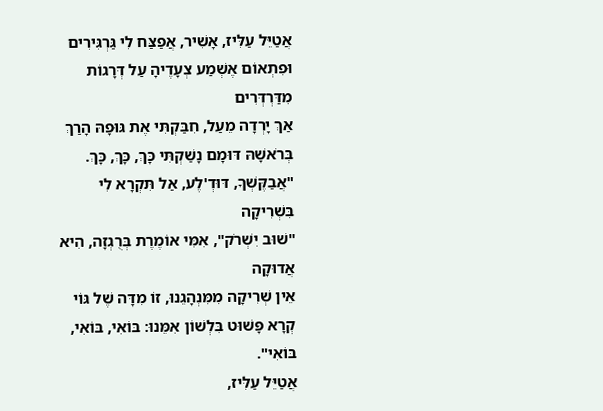אֲטַיֵּל עַלִּיז, אָשִׁיר, אֲפַצַּח לִי גַּרְגִּירִים
וּפִתְאוֹם אֶשְׁמַע צְעָדֶיהָ עַל דְּרָגוֹת מִדַּרְדְּרִים
אַךְ יָרְדָה מֵעַל, חִבַּקְתִּי אֶת גּוּפָהּ הָרַךְ
בְּרֹאשָׁהּ דּוּמָם נָשַׁקְתִּי כָּךְ, כָּךְ, כָּךְ.
"אֲבַקֶּשְׁךָ, דּוּדְ'לֶע, אַל תִּקְרָא לִי בִּשְׁרִיקָה
"שׁוּב יִשְׁרֹק", אִמִּי אוֹמֶרֶת בְּרֻגְזָה, הִיא אֲדוּקָה
אֵין שְׁרִיקָה מִמִּנְהָגֵנוּ, זוֹ מִדָּה שֶׁל גּוֹי
קְרָא פָּשׁוּט בִּלְשׁוֹן אִמֵּנוּ: בּוֹאִי, בּוֹאִי, בּוֹאִי".
אֲטַיֵּל עַלִּיז,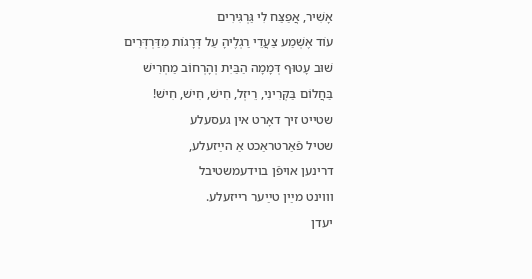אָשִׁיר, אֲפַצַּח לִי גַּרְגִּירִים
עוֹד אֶשְׁמַע צַעֲדֵי רַגְלֶיהָ עַל דְּרָגוֹת מִדַּרְדְּרִים
שׁוּב עָטוּף דְּמָמָה הַבַּיִת וְהָרְחוֹב מַחְרִישׁ
בַּחֲלוֹם בַּקְּרִינִי, רֵיזְל, חִישׁ, חִישׁ, חִישׁ!
שטייט זיך דאָרט אין געסעלע
שטיל פֿאַרטראַכט אַ הײַזעלע,
דרינען אויפֿן בוידעמשטיבל
וווינט מײַן טײַער רייזעלע.
יעדן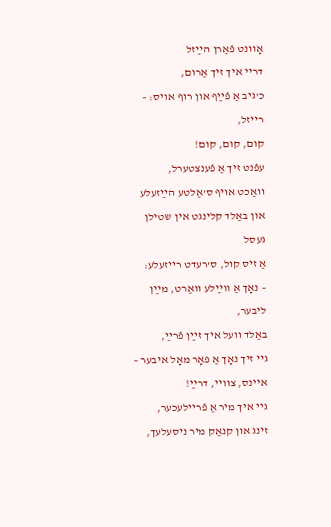אָוונט פֿאַרן הײַזל
דריי איך זיך אַרום,
כ'גיב אַ פֿײַף און רוף אויס: – רייזל,
קום, קום, קום!
עפֿנט זיך אַ פֿענצטערל,
וואַכט אויף ס'אַלטע הײַזעלע
און באַלד קלינגט אין שטילן געסל
אַ זיס קול, ס'רעדט רייזעלע:
– נאָך אַ ווײַלע וואַרט, מײַן ליבער,
באַלד וועל איך זײַן פֿרײַ,
גיי זיך נאָך אַ פּאָר מאָל איבער –
איינס, צוויי, דרײַ!
גיי איך מיר אַ פֿריילעכער,
זינג און קנאַק מיר ניסעלעך,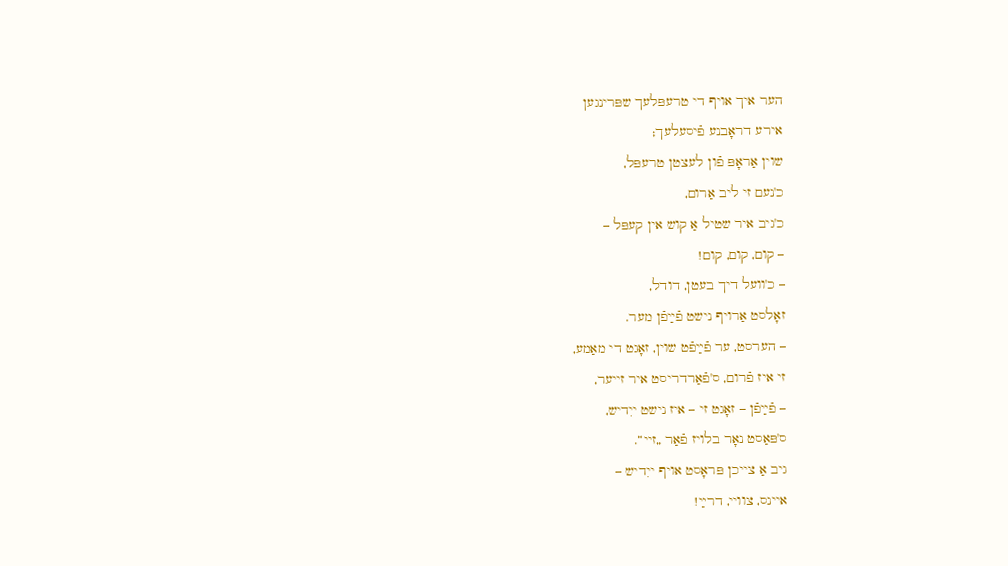הער איך אויף די טרעפּלעך שפּרינגען
אירע דראָבנע פֿיסעלעך;
שוין אַראָפּ פֿון לעצטן טרעפּל,
כ'נעם זי ליב אַרום,
כ'גיב איר שטיל אַ קוש אין קעפּל –
– קום, קום, קום!
– כ'וועל דיך בעטן, דודל,
זאָלסט אַרויף נישט פֿײַפֿן מער.
– הערסט, ער פֿײַפֿט שוין, זאָגט די מאַמע,
זי איז פֿרום, ס'פֿאַרדריסט איר זייער,
– פֿײַפֿן – זאָגט זי – איז נישט ייִדיש,
ס'פּאַסט נאָר בלויז פֿאַר „זיי“.
גיב אַ צייכן פּראָסט אויף ייִדיש –
איינס, צוויי, דרײַ!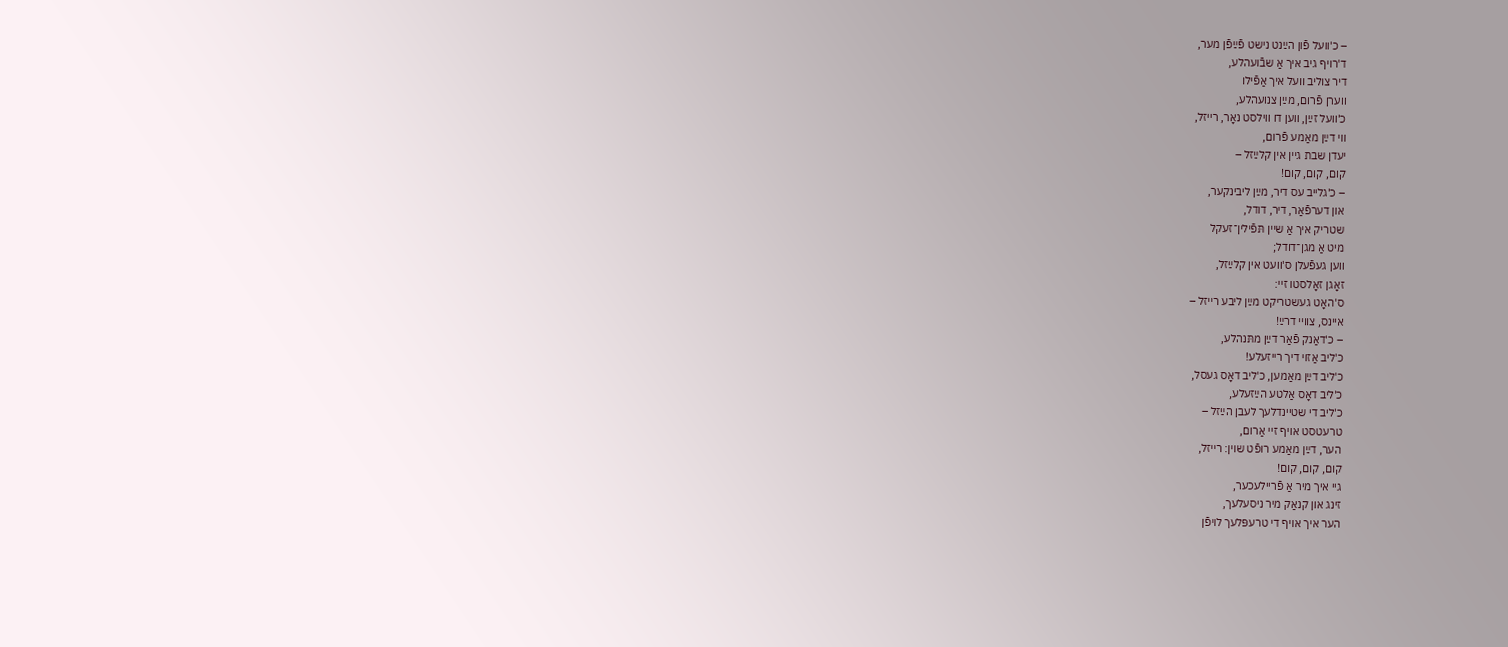– כ'וועל פֿון הײַנט נישט פֿײַפֿן מער,
ד'רויף גיב איך אַ שבֿועהלע,
דיר צוליב וועל איך אַפֿילו
ווערן פֿרום, מײַן צנועהלע,
כ'וועל זײַן, ווען דו ווילסט נאָר, רייזל,
ווי דײַן מאַמע פֿרום,
יעדן שבת גיין אין קלײַזל –
קום, קום, קום!
– כ'גלייב עס דיר, מײַן ליבינקער,
און דערפֿאַר, דיר, דודל,
שטריק איך אַ שיין תּפֿילין־זעקל
מיט אַ מגן־דודל;
ווען געפֿעלן ס'וועט אין קלײַזל,
זאָגן זאָלסטו זיי:
ס'האָט געשטריקט מײַן ליבע רייזל –
איינס, צוויי דרײַ!
– כ'דאַנק פֿאַר דײַן מתּנהלע,
כ'ליב אַזוי דיך רייזעלע!
כ'ליב דײַן מאַמען, כ'ליב דאָס געסל,
כ'ליב דאָס אַלטע הײַזעלע,
כ'ליב די שטיינדלעך לעבן הײַזל –
טרעטסט אויף זיי אַרום,
הער, דײַן מאַמע רופֿט שוין: רייזל,
קום, קום, קום!
גיי איך מיר אַ פֿריילעכער,
זינג און קנאַק מיר ניסעלעך,
הער איך אויף די טרעפּלעך לויפֿן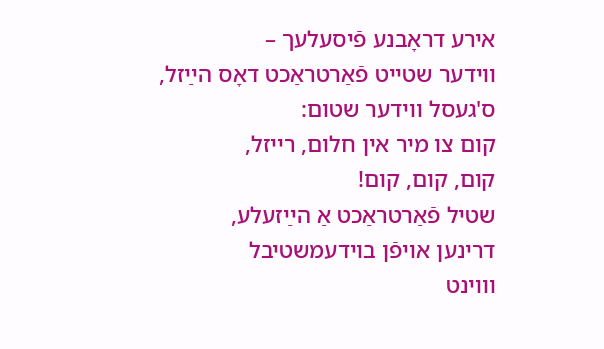אירע דראָבנע פֿיסעלעך –
ווידער שטייט פֿאַרטראַכט דאָס הײַזל,
ס'געסל ווידער שטום:
קום צו מיר אין חלום, רייזל,
קום, קום, קום!
שטיל פֿאַרטראַכט אַ הײַזעלע,
דרינען אויפֿן בוידעמשטיבל
וווינט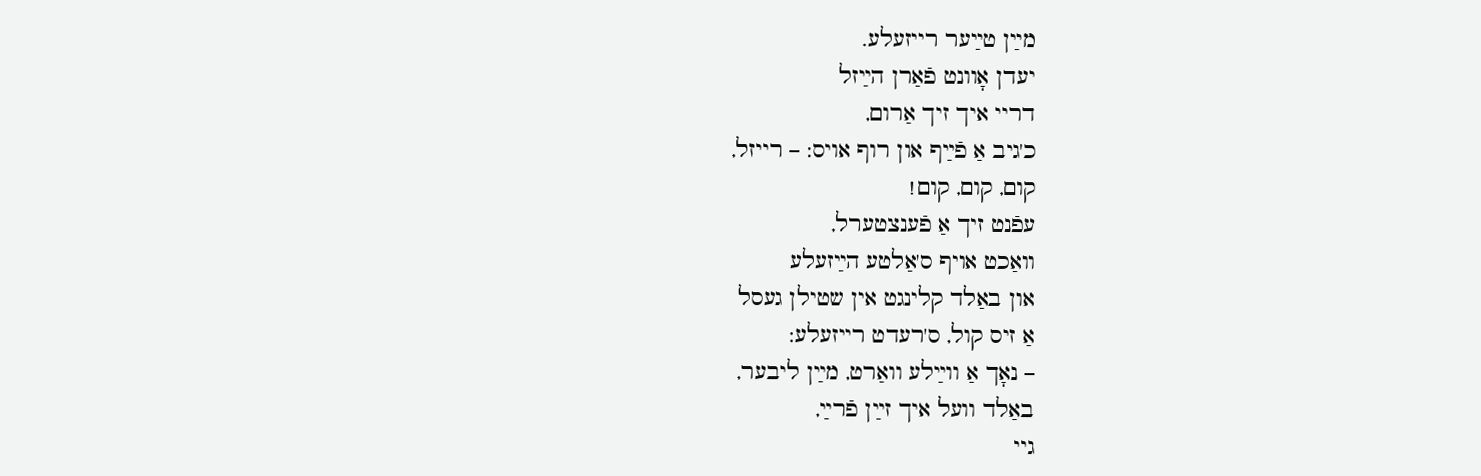מײַן טײַער רייזעלע.
יעדן אָוונט פֿאַרן הײַזל
דריי איך זיך אַרום,
כ'גיב אַ פֿײַף און רוף אויס: – רייזל,
קום, קום, קום!
עפֿנט זיך אַ פֿענצטערל,
וואַכט אויף ס'אַלטע הײַזעלע
און באַלד קלינגט אין שטילן געסל
אַ זיס קול, ס'רעדט רייזעלע:
– נאָך אַ ווײַלע וואַרט, מײַן ליבער,
באַלד וועל איך זײַן פֿרײַ,
גיי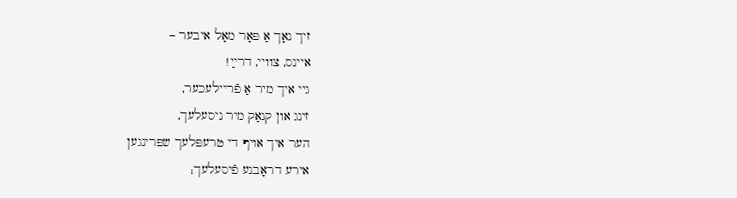זיך נאָך אַ פּאָר מאָל איבער –
איינס, צוויי, דרײַ!
גיי איך מיר אַ פֿריילעכער,
זינג און קנאַק מיר ניסעלעך,
הער איך אויף די טרעפּלעך שפּרינגען
אירע דראָבנע פֿיסעלעך;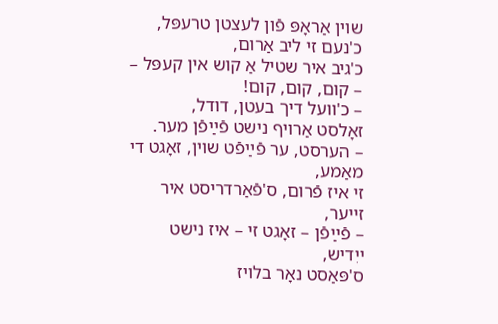שוין אַראָפּ פֿון לעצטן טרעפּל,
כ'נעם זי ליב אַרום,
כ'גיב איר שטיל אַ קוש אין קעפּל –
– קום, קום, קום!
– כ'וועל דיך בעטן, דודל,
זאָלסט אַרויף נישט פֿײַפֿן מער.
– הערסט, ער פֿײַפֿט שוין, זאָגט די מאַמע,
זי איז פֿרום, ס'פֿאַרדריסט איר זייער,
– פֿײַפֿן – זאָגט זי – איז נישט ייִדיש,
ס'פּאַסט נאָר בלויז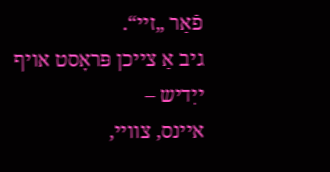פֿאַר „זיי“.
גיב אַ צייכן פּראָסט אויף ייִדיש –
איינס, צוויי,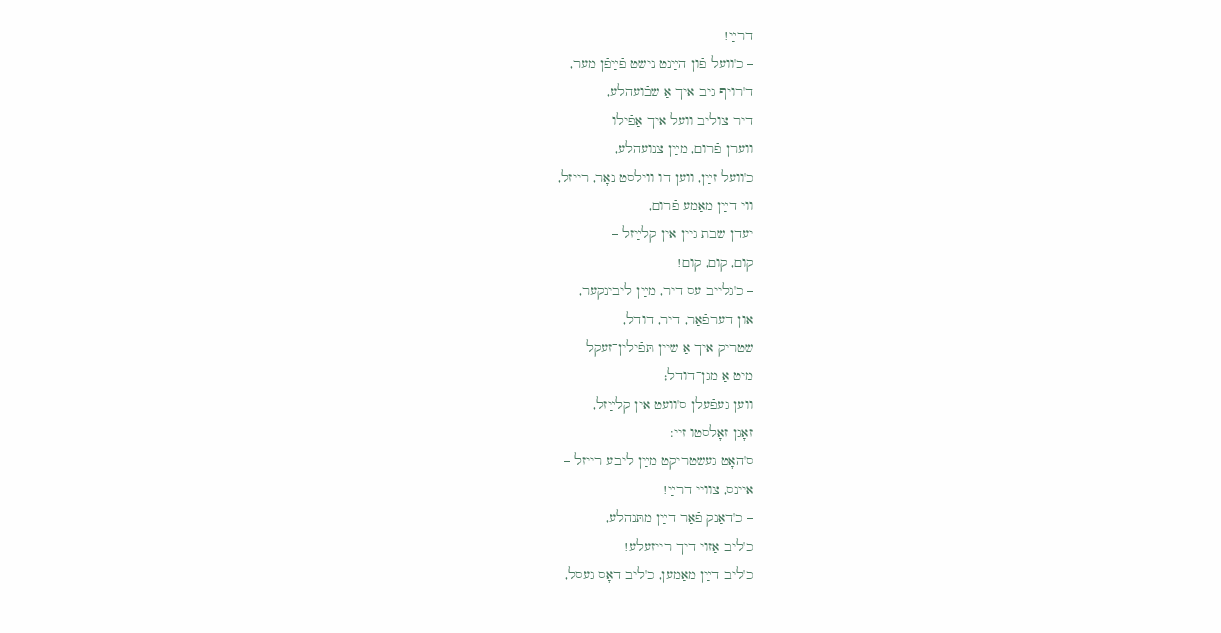דרײַ!
– כ'וועל פֿון הײַנט נישט פֿײַפֿן מער,
ד'רויף גיב איך אַ שבֿועהלע,
דיר צוליב וועל איך אַפֿילו
ווערן פֿרום, מײַן צנועהלע,
כ'וועל זײַן, ווען דו ווילסט נאָר, רייזל,
ווי דײַן מאַמע פֿרום,
יעדן שבת גיין אין קלײַזל –
קום, קום, קום!
– כ'גלייב עס דיר, מײַן ליבינקער,
און דערפֿאַר, דיר, דודל,
שטריק איך אַ שיין תּפֿילין־זעקל
מיט אַ מגן־דודל;
ווען געפֿעלן ס'וועט אין קלײַזל,
זאָגן זאָלסטו זיי:
ס'האָט געשטריקט מײַן ליבע רייזל –
איינס, צוויי דרײַ!
– כ'דאַנק פֿאַר דײַן מתּנהלע,
כ'ליב אַזוי דיך רייזעלע!
כ'ליב דײַן מאַמען, כ'ליב דאָס געסל,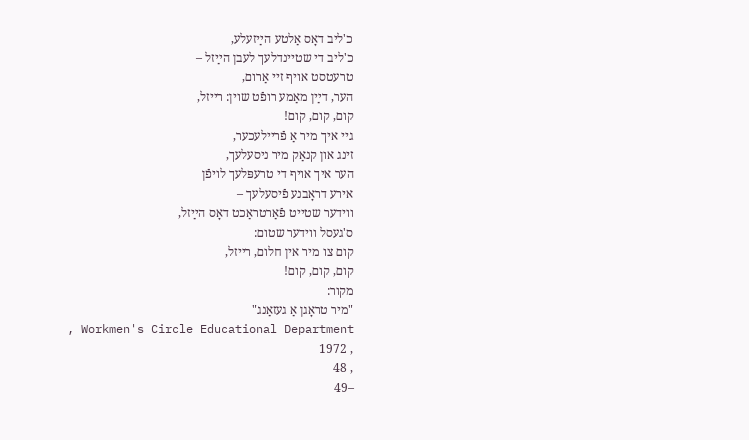כ'ליב דאָס אַלטע הײַזעלע,
כ'ליב די שטיינדלעך לעבן הײַזל –
טרעטסט אויף זיי אַרום,
הער, דײַן מאַמע רופֿט שוין: רייזל,
קום, קום, קום!
גיי איך מיר אַ פֿריילעכער,
זינג און קנאַק מיר ניסעלעך,
הער איך אויף די טרעפּלעך לויפֿן
אירע דראָבנע פֿיסעלעך –
ווידער שטייט פֿאַרטראַכט דאָס הײַזל,
ס'געסל ווידער שטום:
קום צו מיר אין חלום, רייזל,
קום, קום, קום!
מקור:
"מיר טראָגן אַ געזאַנג"
, Workmen's Circle Educational Department
, 1972
, 48
–49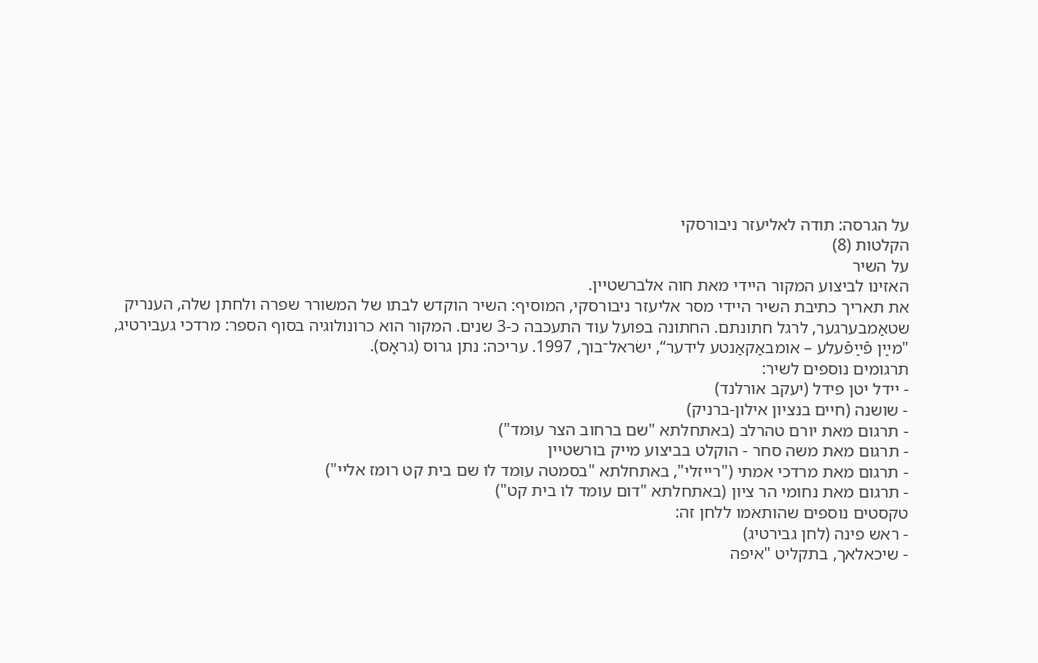על הגרסה: תודה לאליעזר ניבורסקי
הקלטות (8)
על השיר
האזינו לביצוע המקור היידי מאת חוה אלברשטיין.
את תאריך כתיבת השיר היידי מסר אליעזר ניבורסקי, המוסיף: השיר הוקדש לבתו של המשורר שפרה ולחתן שלה, הענריק שטאַמבערגער, לרגל חתונתם. החתונה בפועל עוד התעכבה כ-3 שנים. המקור הוא כרונולוגיה בסוף הספר: מרדכי געבירטיג, "מײַן פֿײַפֿעלע – אומבאַקאַנטע לידער“, ישׂראל־בוך, 1997. עריכה: נתן גרוס (גראָס).
תרגומים נוספים לשיר:
- יידל יטן פידל (יעקב אורלנד)
- שושנה (חיים בנציון אילון-ברניק)
- תרגום מאת יורם טהרלב (באתחלתא "שם ברחוב הצר עומד")
- תרגום מאת משה סחר - הוקלט בביצוע מייק בורשטיין
- תרגום מאת מרדכי אמתי ("רייזלי", באתחלתא "בסמטה עומד לו שם בית קט רומז אליי")
- תרגום מאת נחומי הר ציון (באתחלתא "דום עומד לו בית קט")
טקסטים נוספים שהותאמו ללחן זה:
- ראש פינה (לחן גבירטיג)
- שיכאלאך, בתקליט "איפה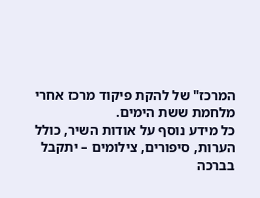המרכז" של להקת פיקוד מרכז אחרי מלחמת ששת הימים.
כל מידע נוסף על אודות השיר, כולל הערות, סיפורים, צילומים – יתקבל בברכה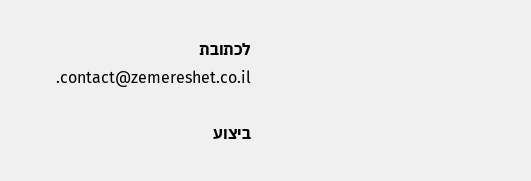לכתובת contact@zemereshet.co.il.

ביצוע